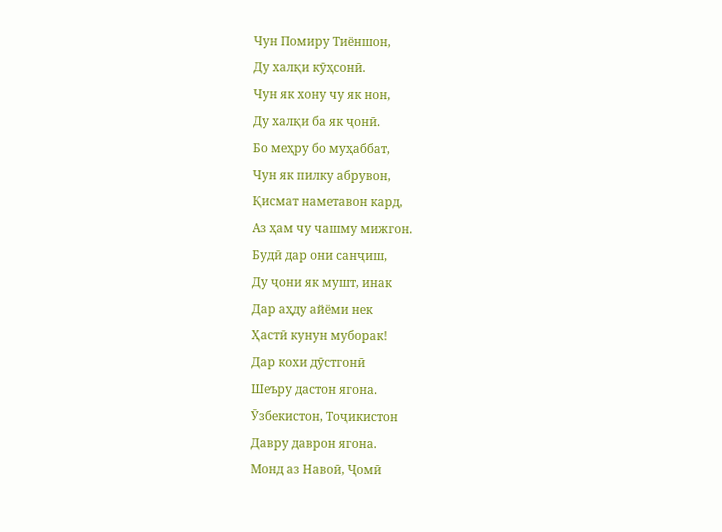Чун Помиру Тиёншон,
Ду халқи кӯҳсонӣ.
Чун як хону чу як нон,
Ду халқи ба як ҷонӣ.
Бо меҳру бо муҳаббат,
Чун як пилку абрувон,
Қисмат наметавон кард,
Аз ҳам чу чашму мижгон.
Будӣ дар они санҷиш,
Ду ҷони як мушт, инак
Дар аҳду айёми нек
Ҳастӣ кунун муборак!
Дар кохи дӯстгонӣ
Шеъру дастон ягона.
Ӯзбекистон, Тоҷикистон
Давру даврон ягона.
Монд аз Навоӣ, Ҷомӣ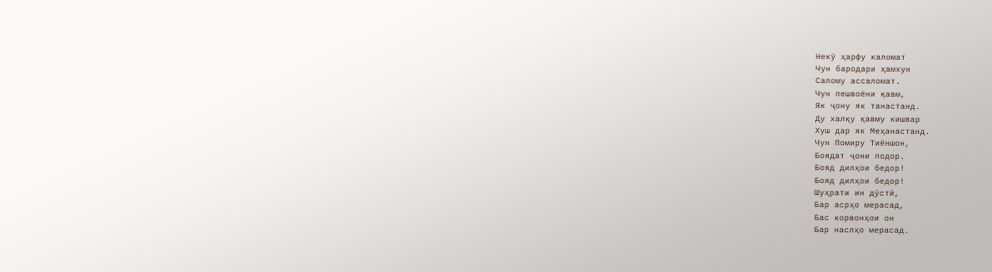Некӯ ҳарфу каломат
Чун бародари ҳамхун
Салому ассаломат.
Чун пешвоёни қавм,
Як ҷону як танастанд.
Ду халқу қавму кишвар
Хуш дар як Меҳанастанд.
Чун Помиру Тиёншон,
Боядат ҷони подор.
Бояд дилҳои бедор!
Бояд дилҳои бедор!
Шуҳрати ин дӯстӣ,
Бар асрҳо мерасад,
Бас корвонҳои он
Бар наслҳо мерасад.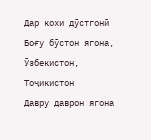Дар кохи дӯстгонӣ
Боғу бӯстон ягона,
Ӯзбекистон, Тоҷикистон
Давру даврон ягона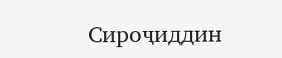Сироҷиддин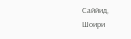Саййид,
Шоири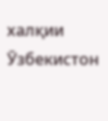халқии Ӯзбекистон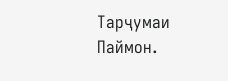Тарҷумаи Паймон.